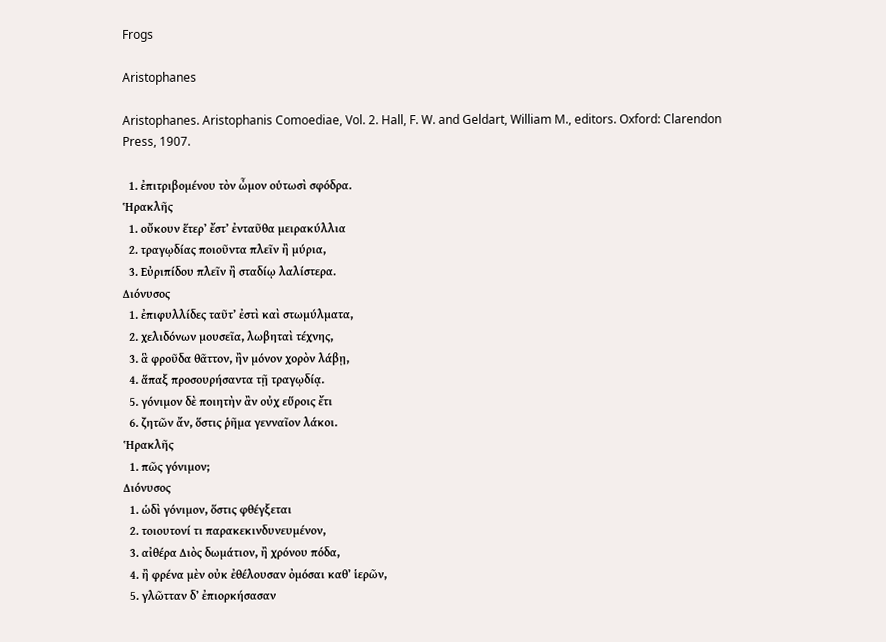Frogs

Aristophanes

Aristophanes. Aristophanis Comoediae, Vol. 2. Hall, F. W. and Geldart, William M., editors. Oxford: Clarendon Press, 1907.

  1. ἐπιτριβομένου τὸν ὦμον οὑτωσὶ σφόδρα.
Ἡρακλῆς
  1. οὔκουν ἕτερʼ ἔστʼ ἐνταῦθα μειρακύλλια
  2. τραγῳδίας ποιοῦντα πλεῖν ἢ μύρια,
  3. Εὐριπίδου πλεῖν ἢ σταδίῳ λαλίστερα.
Διόνυσος
  1. ἐπιφυλλίδες ταῦτʼ ἐστὶ καὶ στωμύλματα,
  2. χελιδόνων μουσεῖα, λωβηταὶ τέχνης,
  3. ἃ φροῦδα θᾶττον, ἢν μόνον χορὸν λάβῃ,
  4. ἅπαξ προσουρήσαντα τῇ τραγῳδίᾳ.
  5. γόνιμον δὲ ποιητὴν ἂν οὐχ εὕροις ἔτι
  6. ζητῶν ἄν, ὅστις ῥῆμα γενναῖον λάκοι.
Ἡρακλῆς
  1. πῶς γόνιμον;
Διόνυσος
  1. ὡδὶ γόνιμον, ὅστις φθέγξεται
  2. τοιουτονί τι παρακεκινδυνευμένον,
  3. αἰθέρα Διὸς δωμάτιον, ἢ χρόνου πόδα,
  4. ἢ φρένα μὲν οὐκ ἐθέλουσαν ὀμόσαι καθʼ ἱερῶν,
  5. γλῶτταν δʼ ἐπιορκήσασαν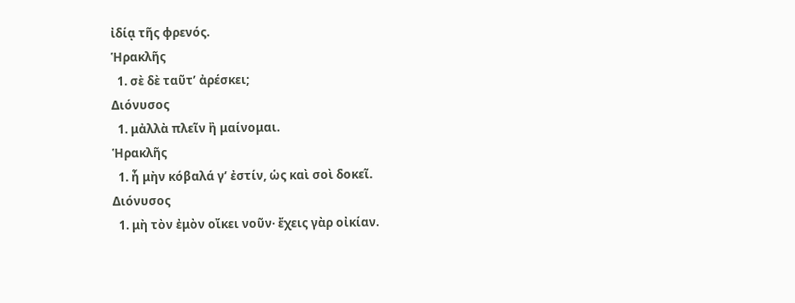ἰδίᾳ τῆς φρενός.
Ἡρακλῆς
  1. σὲ δὲ ταῦτʼ ἀρέσκει;
Διόνυσος
  1. μἀλλὰ πλεῖν ἢ μαίνομαι.
Ἡρακλῆς
  1. ἦ μὴν κόβαλά γʼ ἐστίν, ὡς καὶ σοὶ δοκεῖ.
Διόνυσος
  1. μὴ τὸν ἐμὸν οἴκει νοῦν· ἔχεις γὰρ οἰκίαν.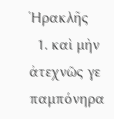Ἡρακλῆς
  1. καὶ μὴν ἀτεχνῶς γε παμπόνηρα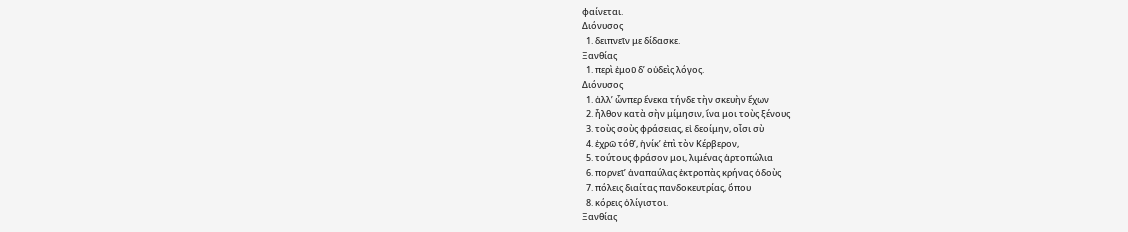φαίνεται.
Διόνυσος
  1. δειπνεῖν με δίδασκε.
Ξανθίας
  1. περὶ ἐμοῦ δʼ οὐδεὶς λόγος.
Διόνυσος
  1. ἀλλʼ ὧνπερ ἕνεκα τήνδε τὴν σκευὴν ἔχων
  2. ἦλθον κατὰ σὴν μίμησιν, ἵνα μοι τοὺς ξένους
  3. τοὺς σοὺς φράσειας, εἰ δεοίμην, οἷσι σὺ
  4. ἐχρῶ τόθʼ, ἡνίκʼ ἐπὶ τὸν Κέρβερον,
  5. τούτους φράσον μοι, λιμένας ἀρτοπώλια
  6. πορνεῖʼ ἀναπαύλας ἐκτροπὰς κρήνας ὁδοὺς
  7. πόλεις διαίτας πανδοκευτρίας, ὅπου
  8. κόρεις ὀλίγιστοι.
Ξανθίας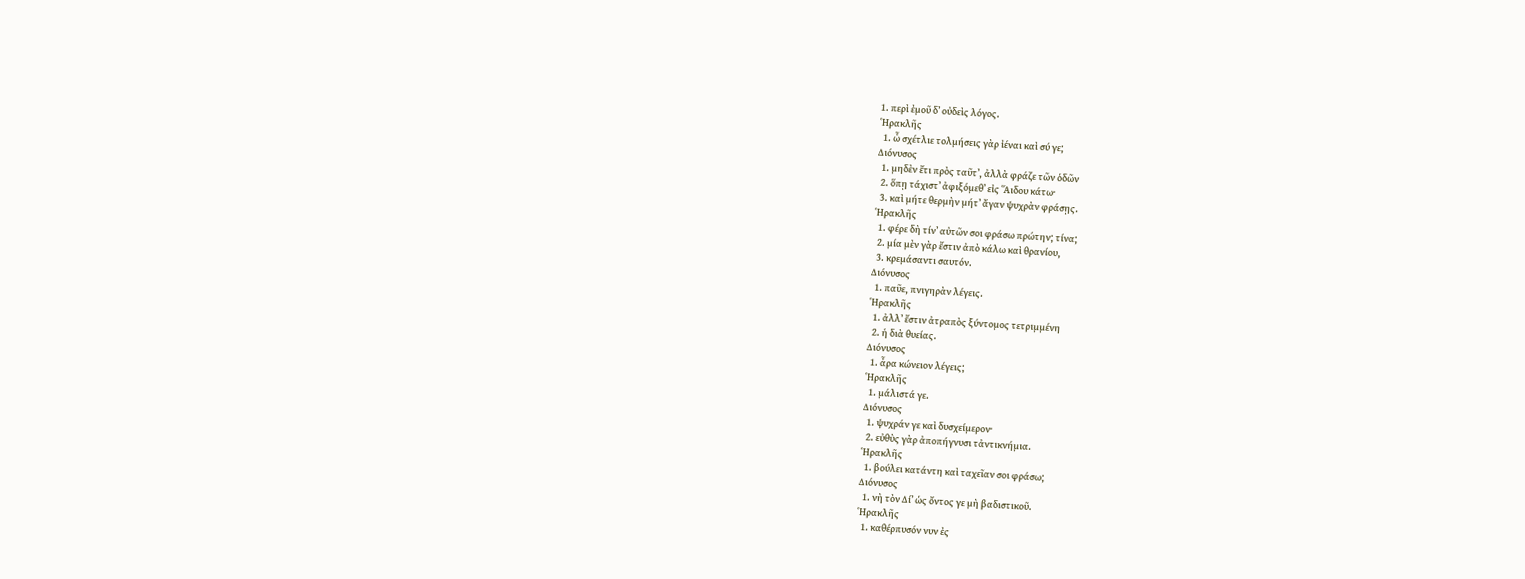1. περὶ ἐμοῦ δʼ οὐδεὶς λόγος.
Ἡρακλῆς
  1. ὦ σχέτλιε τολμήσεις γὰρ ἰέναι καὶ σύ γε;
Διόνυσος
  1. μηδὲν ἔτι πρὸς ταῦτʼ, ἀλλὰ φράζε τῶν ὁδῶν
  2. ὅπῃ τάχιστʼ ἀφιξόμεθʼ εἰς Ἅιδου κάτω·
  3. καὶ μήτε θερμὴν μήτʼ ἄγαν ψυχρὰν φράσῃς.
Ἡρακλῆς
  1. φέρε δὴ τίνʼ αὐτῶν σοι φράσω πρώτην; τίνα;
  2. μία μὲν γὰρ ἔστιν ἀπὸ κάλω καὶ θρανίου,
  3. κρεμάσαντι σαυτόν.
Διόνυσος
  1. παῦε, πνιγηρὰν λέγεις.
Ἡρακλῆς
  1. ἀλλʼ ἔστιν ἀτραπὸς ξύντομος τετριμμένη
  2. ἡ διὰ θυείας.
Διόνυσος
  1. ἆρα κώνειον λέγεις;
Ἡρακλῆς
  1. μάλιστά γε.
Διόνυσος
  1. ψυχράν γε καὶ δυσχείμερον·
  2. εὐθὺς γὰρ ἀποπήγνυσι τἀντικνήμια.
Ἡρακλῆς
  1. βούλει κατάντη καὶ ταχεῖαν σοι φράσω;
Διόνυσος
  1. νὴ τὸν Δίʼ ὡς ὄντος γε μὴ βαδιστικοῦ.
Ἡρακλῆς
  1. καθέρπυσόν νυν ἐς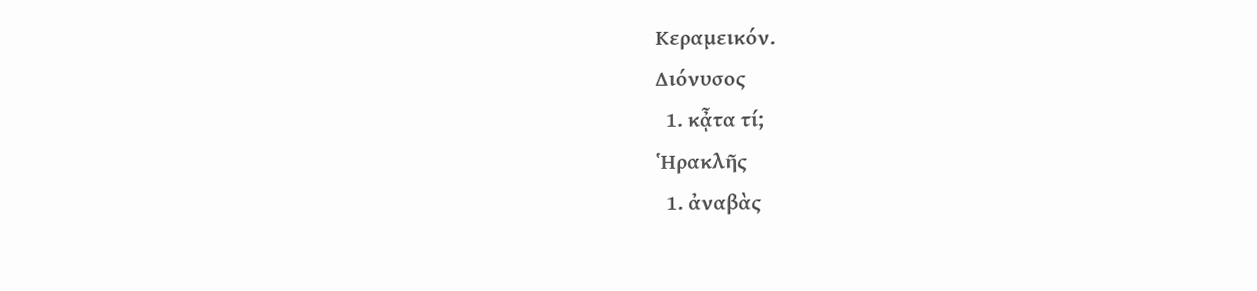Κεραμεικόν.
Διόνυσος
  1. κᾆτα τί;
Ἡρακλῆς
  1. ἀναβὰς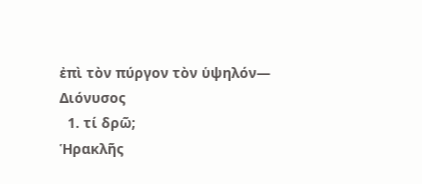ἐπὶ τὸν πύργον τὸν ὑψηλόν—
Διόνυσος
  1. τί δρῶ;
Ἡρακλῆς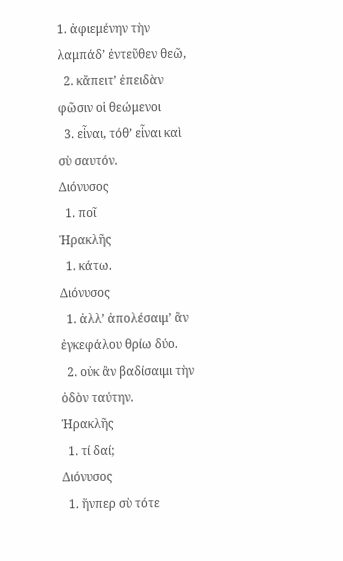1. ἀφιεμένην τὴν λαμπάδʼ ἐντεῦθεν θεῶ,
  2. κἄπειτʼ ἐπειδὰν φῶσιν οἱ θεώμενοι
  3. εἷναι, τόθʼ εἷναι καὶ σὺ σαυτόν.
Διόνυσος
  1. ποῖ
Ἡρακλῆς
  1. κάτω.
Διόνυσος
  1. ἀλλʼ ἀπολέσαιμʼ ἂν ἐγκεφάλου θρίω δύο.
  2. οὐκ ἂν βαδίσαιμι τὴν ὁδὸν ταύτην.
Ἡρακλῆς
  1. τί δαί;
Διόνυσος
  1. ἥνπερ σὺ τότε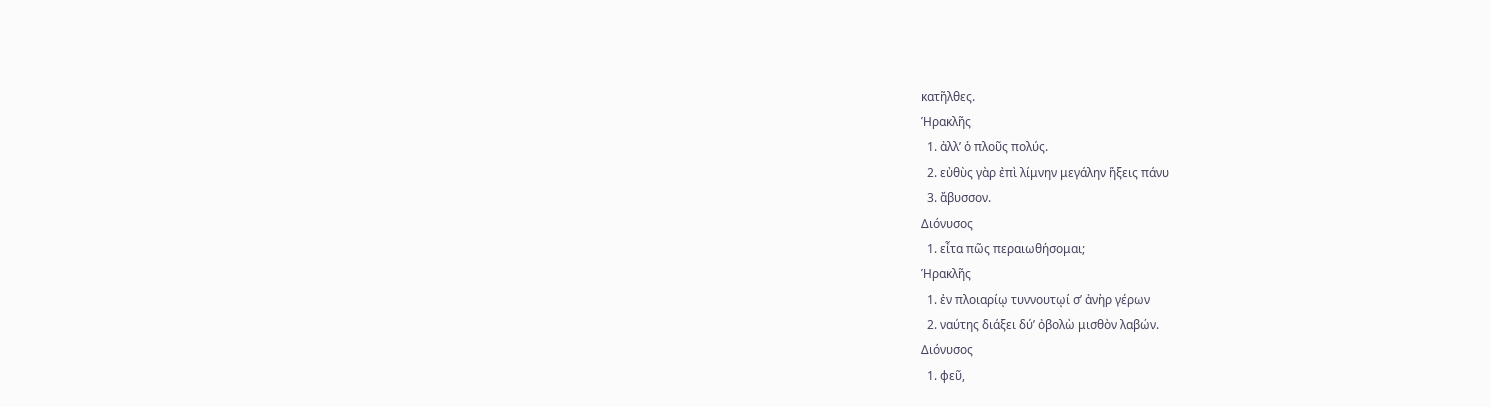κατῆλθες.
Ἡρακλῆς
  1. ἀλλʼ ὁ πλοῦς πολύς.
  2. εὐθὺς γὰρ ἐπὶ λίμνην μεγάλην ἥξεις πάνυ
  3. ἄβυσσον.
Διόνυσος
  1. εἶτα πῶς περαιωθήσομαι;
Ἡρακλῆς
  1. ἐν πλοιαρίῳ τυννουτῳί σʼ ἀνὴρ γέρων
  2. ναύτης διάξει δύʼ ὀβολὼ μισθὸν λαβών.
Διόνυσος
  1. φεῦ,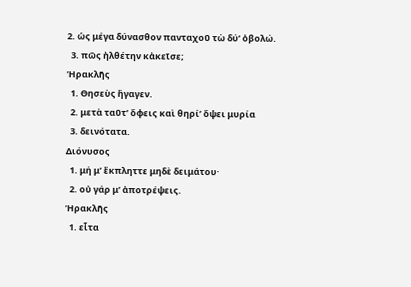2. ὡς μέγα δύνασθον πανταχοῦ τὼ δύʼ ὀβολώ.
  3. πῶς ἠλθέτην κἀκεῖσε;
Ἡρακλῆς
  1. Θησεὺς ἤγαγεν.
  2. μετὰ ταῦτʼ ὄφεις καὶ θηρίʼ ὄψει μυρία
  3. δεινότατα.
Διόνυσος
  1. μή μʼ ἔκπληττε μηδὲ δειμάτου·
  2. οὐ γάρ μʼ ἀποτρέψεις.
Ἡρακλῆς
  1. εἶτα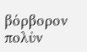βόρβορον πολὺν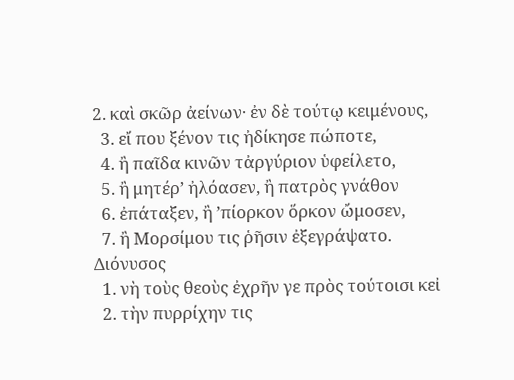2. καὶ σκῶρ ἀείνων· ἐν δὲ τούτῳ κειμένους,
  3. εἴ που ξένον τις ἠδίκησε πώποτε,
  4. ἢ παῖδα κινῶν τἀργύριον ὑφείλετο,
  5. ἢ μητέρʼ ἠλόασεν, ἢ πατρὸς γνάθον
  6. ἐπάταξεν, ἢ ʼπίορκον ὅρκον ὤμοσεν,
  7. ἢ Μορσίμου τις ῥῆσιν ἐξεγράψατο.
Διόνυσος
  1. νὴ τοὺς θεοὺς ἐχρῆν γε πρὸς τούτοισι κεἰ
  2. τὴν πυρρίχην τις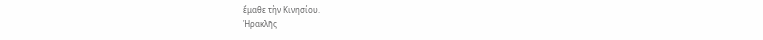ἔμαθε τὴν Κινησίου.
Ἡρακλῆς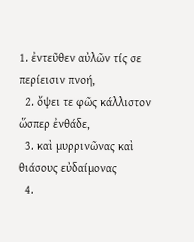1. ἐντεῦθεν αὐλῶν τίς σε περίεισιν πνοή,
  2. ὄψει τε φῶς κάλλιστον ὥσπερ ἐνθάδε,
  3. καὶ μυρρινῶνας καὶ θιάσους εὐδαίμονας
  4.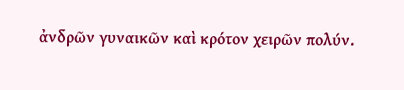ἀνδρῶν γυναικῶν καὶ κρότον χειρῶν πολύν.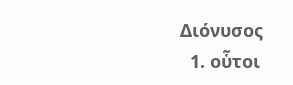Διόνυσος
  1. οὗτοι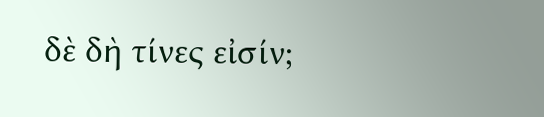δὲ δὴ τίνες εἰσίν;